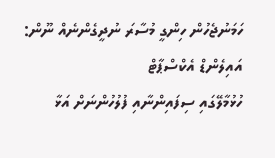ހަމަނުޖެހުން ހިންގީ މުސާރަ ނުދީގެންނެއް ނޫން: އައިލެންޑް އެކްސްޕާޓް
ހުޅުމާލޭގައި ސިފައިންނާއި ފުލުހުންނަށް އަޅާ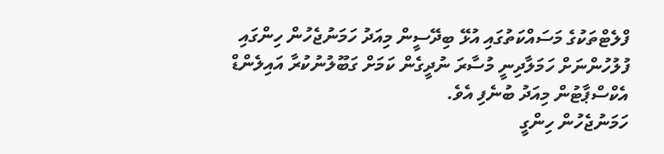ފްލެޓްތަކުގެ މަސައްކަތުގައި އުޅޭ ބިދޭސީން މިއަދު ހަމަނުޖެހުން ހިންގައި ފުލުހުންނަށް ހަމަލާދިނީ މުސާރަ ނުދީގެން ކަމަށް ގަބޫލުނުކުރާ އައިލެންޑް އެކްސްޕާޓުން މިއަދު ބުނެފި އެވެ.
ހަމަނުޖެހުން ހިންގީ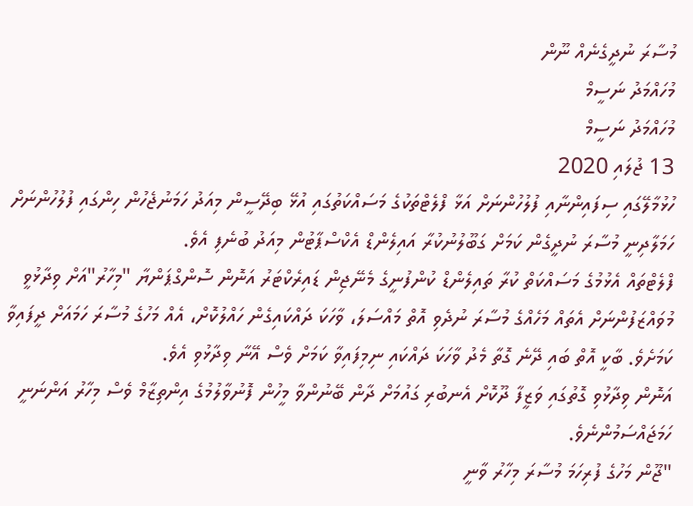މުސާރަ ނުދީގެނެއް ނޫން
މުހައްމަދު ނަސީމް
މުހައްމަދު ނަސީމް
13 ޖުލައި 2020
ހުޅުމާލޭގައި ސިފައިންނާއި ފުލުހުންނަށް އަޅާ ފްލެޓްތަކުގެ މަސައްކަތުގައި އުޅޭ ބިދޭސީން މިއަދު ހަމަނުޖެހުން ހިންގައި ފުލުހުންނަށް ހަމަލާދިނީ މުސާރަ ނުދީގެން ކަމަށް ގަބޫލުނުކުރާ އައިލެންޑް އެކްސްޕާޓުން މިއަދު ބުނެފި އެވެ.
ފްލެޓްތައް އެޅުމުގެ މަސައްކަތް ކުރާ ތައިލެންޑް ކުންފުނީގެ މެނޭޖިން ޑައިރެކްޓަރު އަނޮން ސޮންގްޕަންޔާ "މިހާރު"އަށް ވިދާޅުވީ މުވައްޒަފުންނަށް އެތައް މަހެއްގެ މުސާރަ ނުދެވި އޮތް މައްސަލަ، ވާހަކަ ދައްކައިގެން ހައްލުކޮށް، އެއް މަހުގެ މުސާރަ ހަމައަށް ދީފައިވާ ކަމަށެވެ. ބާކީ އޮތް ބައި ދޭނެ ގޮތާ މެދު ވާހަކަ ދައްކައި ނިމިފައިވާ ކަމަށް ވެސް އޭނާ ވިދާޅުވި އެވެ.
އަނޮން ވިދާޅުވި ގޮތުގައި ވަޒީފާ ދޫކޮށް އެނބުރި ގައުމަށް ދާން ބޭނުންވާ މީހުން ފޮނުވާލުމުގެ އިންތިޒާމް ވެސް މިހާރު އަންނަނީ ހަމަޖައްސަމުންނެވެ.
"ޖޫން މަހުގެ ފުރިހަމަ މުސާރަ މިހާރު ވާނީ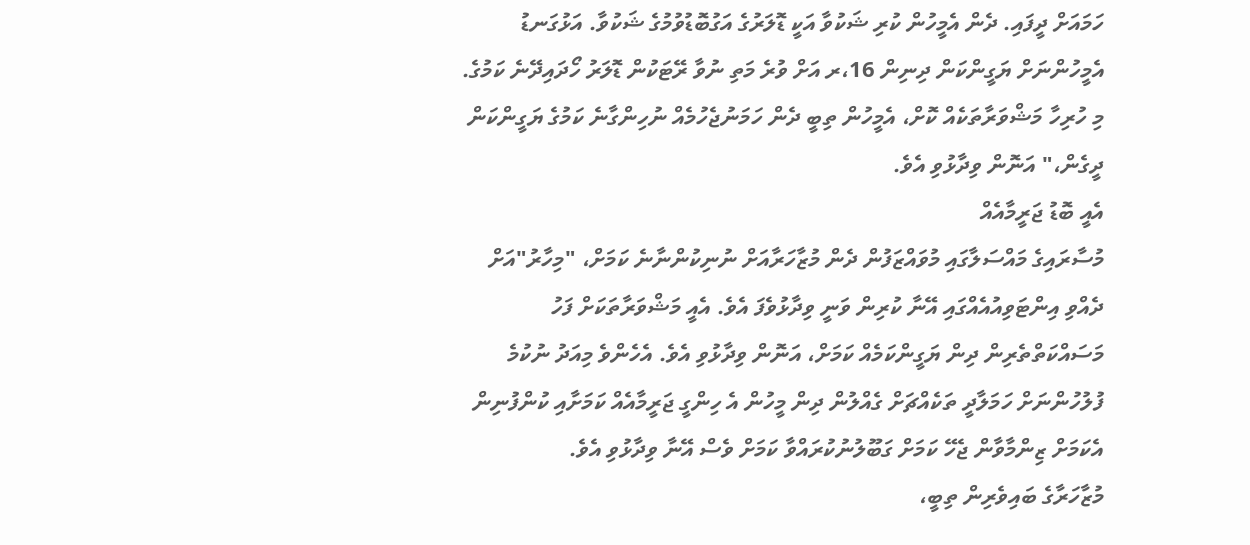ހަމައަށް ދީފައި. ދެން އެމީހުން ކުރި ޝަކުވާ އަކީ ޑޮލަރުގެ އަގުބޮޑުވުމުގެ ޝަކުވާ. އަޅުގަނޑު އެމީހުންނަށް ޔަގީންކަން ދިނިން 16،ރ އަށް ވުރެ މަތި ނުވާ ރޭޓަކުން ޑޮލަރު ހޯދައިދޭނެ ކަމުގެ. މި ހުރިހާ މަޝްވަރާތަކެއް ކޮށް، އެމީހުން ތިބީ ދެން ހަމަނުޖެހުމެއް ނުހިންގާނެ ކަމުގެ ޔަގީންކަން ދީގެން،" އަނޮން ވިދާޅުވި އެވެ.
އެއީ ބޮޑު ޖަރީމާއެއް
މުސާރައިގެ މައްސަލާގައި މުވައްޒަފުން ދެން މުޒާހަރާއަށް ނުނިކުންނާނެ ކަމަށް، "މިހާރު"އަށް ދެއްވި އިންޓަވިއުއެއްގައި އޭނާ ކުރިން ވަނީ ވިދާޅުވެފަ އެވެ. އެއީ މަޝްވަރާތަކަށް ފަހު މަސައްކަތްތެރިން ދިން ޔަގީންކަމެއް ކަމަށް، އަނޮން ވިދާޅުވި އެވެ. އެހެންވެ މިއަދު ނުކުމެ ފުލުހުންނަށް ހަމަލާދީ ތަކެއްޗަށް ގެއްލުން ދިން މީހުން އެ ހިންގީ ޖަރީމާއެއް ކަމަށާއި ކުންފުނިން އެކަމަށް ޒިންމާވާން ޖެހޭ ކަމަށް ގަބޫލުނުކުރައްވާ ކަމަށް ވެސް އޭނާ ވިދާޅުވި އެވެ.
މުޒާހަރާގެ ބައިވެރިން ތިބީ،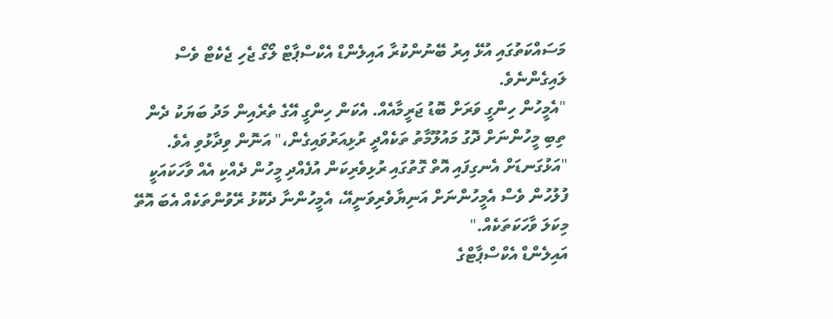މަސައްކަތުގައި އުޅޭ އިރު ބޭނުންކުރާ އައިލެންޑް އެކްސްޕާޓް ލޯގޯ ޖެހި ޖެކެޓް ވެސް ލައިގެންނެވެ.
"އެމީހުން ހިންގީ ވަރަށް ބޮޑު ޖަރީމާއެއް. އެކަން ހިންގީ އޭގެ ތެރެއިން މަދު ބަޔަކު ދެން ތިބި މީހުންނަށް ދޮގު މައުލޫމާތު ތަކެއްދީ ރުޅިއަރުވައިގެން،" އަނޮން ވިދާޅުވި އެވެ.
"އަޅުގަނޑަށް އެނގިފައި އޮތް ގޮތުގައި ރުޅިވެރިކަން އުފެއްދި މީހުން ދެއްކި އެއް ވާހަކައަކީ ފުލުހުން ވެސް އެމީހުންނަށް އަނިޔާވެރިވަނީއޭ، އެމީހުންނާ ދެކޮޅު ރޭވުންތަކެއް އެބަ އޮތޭ މިކަލަ ވާހަކަތަކެއް."
އައިލެންޑް އެކްސްޕާޓްގެ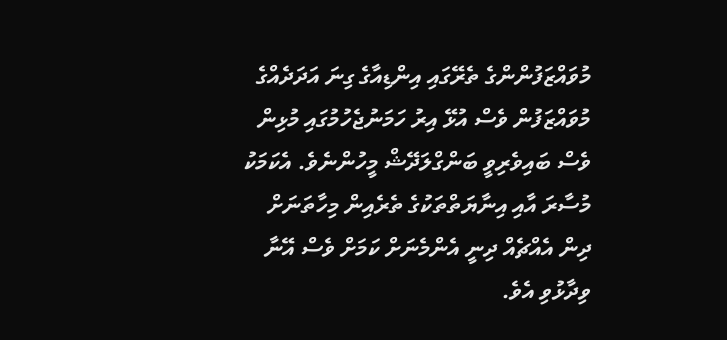މުވައްޒަފުންންގެ ތެރޭގައި އިންޑިއާގެ ގިނަ އަދަދެއްގެ މުވައްޒަފުން ވެސް އުޅޭ އިރު ހަމަނުޖެހުމުގައި މުޅިން ވެސް ބައިވެރިވީ ބަންގްލަދޭޝް މީހުންނެވެ. އެކަމަކު މުސާރަ އާއި އިނާޔަތްތަކުގެ ތެރެއިން މިހާތަނަށް ދިން އެއްޗެއް ދިނީ އެންމެނަށް ކަމަށް ވެސް އޭނާ ވިދާޅުވި އެވެ.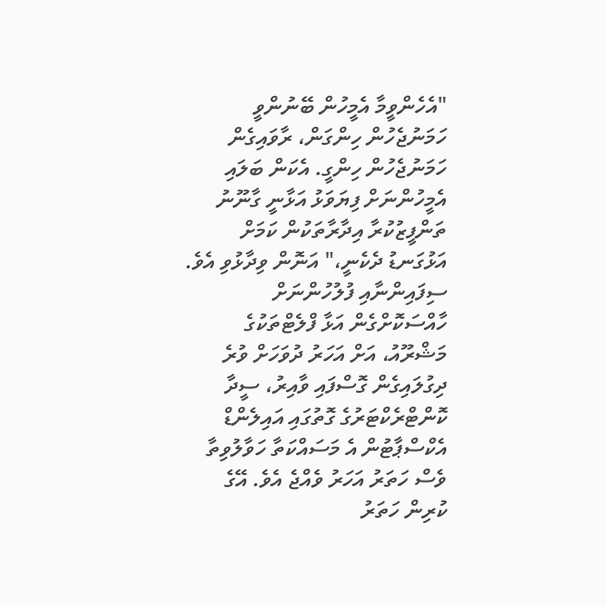"އެހެންވީމާ އެމީހުން ބޭނުންވީ ހަމަނުޖެހުން ހިންގަން، ރާވައިގެން ހަމަނުޖެހުން ހިންގީ. އެކަން ބަލައި އެމީހުންނަށް ފިޔަވަޅު އަޅާނީ ގާނޫނު ތަންފީޒުކުރާ އިދާރާތަކުން ކަމަށް އަޅުގަނޑު ދެކެނީ،" އަނޮން ވިދާޅުވި އެވެ.
ސިފައިންނާއި ފުލުހުންނަށް ހާއްސަކޮށްގެން އަޅާ ފްލެޓްތަކުގެ މަޝްރޫއު، އަށް އަހަރު ދުވަހަށް ވުރެ ދިގުލައިގެން ގޮސްފައި ވާއިރު، ސީދާ ކޮންޓްރެކްޓަރުގެ ގޮތުގައި އައިލެންޑް އެކްސްޕާޓުން އެ މަސައްކަތާ ހަވާލުވިތާ ވެސް ހަތަރު އަހަރު ވެއްޖެ އެވެ. އޭގެ ކުރިން ހަތަރު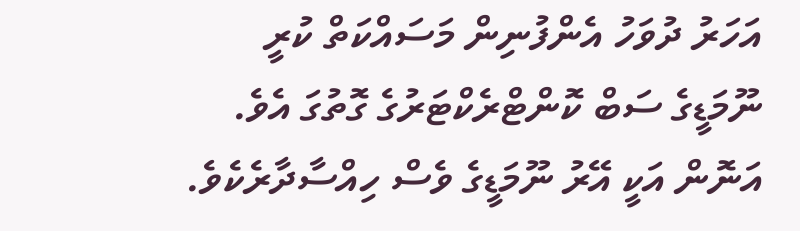އަހަރު ދުވަހު އެންފުނިން މަސައްކަތް ކުރީ ނޫމަޑީގެ ސަބް ކޮންޓްރެކްޓަރުގެ ގޮތުގަ އެވެ. އަނޮން އަކީ އޭރު ނޫމަޑީގެ ވެސް ހިއްސާދާރެކެވެ.